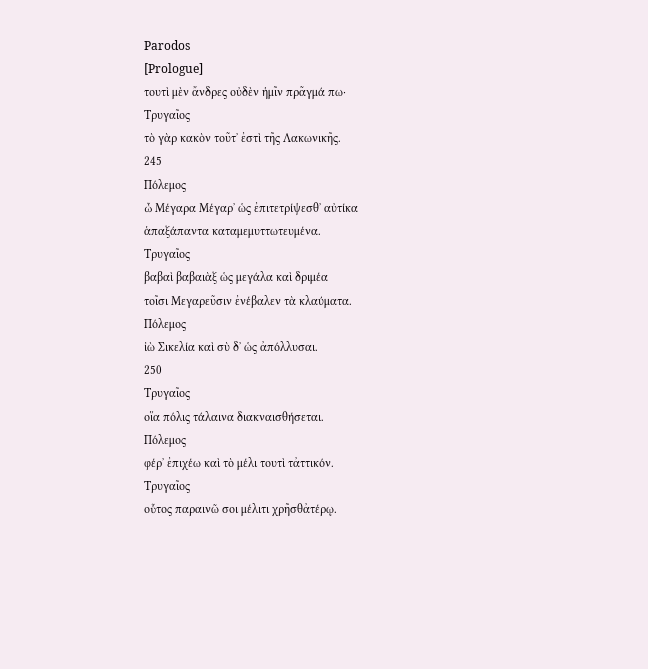Parodos
[Prologue]
τουτὶ μὲν ἄνδρες οὐδὲν ἡμῖν πρᾶγμά πω·
Τρυγαῖος
τὸ γὰρ κακὸν τοῦτʼ ἐστὶ τῆς Λακωνικῆς.
245
Πόλεμος
ὦ Μέγαρα Μέγαρʼ ὡς ἐπιτετρίψεσθʼ αὐτίκα
ἁπαξάπαντα καταμεμυττωτευμένα.
Τρυγαῖος
βαβαὶ βαβαιὰξ ὡς μεγάλα καὶ δριμέα
τοῖσι Μεγαρεῦσιν ἐνέβαλεν τὰ κλαύματα.
Πόλεμος
ἰὼ Σικελία καὶ σὺ δʼ ὡς ἀπόλλυσαι.
250
Τρυγαῖος
οἵα πόλις τάλαινα διακναισθήσεται.
Πόλεμος
φέρʼ ἐπιχέω καὶ τὸ μέλι τουτὶ τἀττικόν.
Τρυγαῖος
οὗτος παραινῶ σοι μέλιτι χρῆσθἀτέρῳ.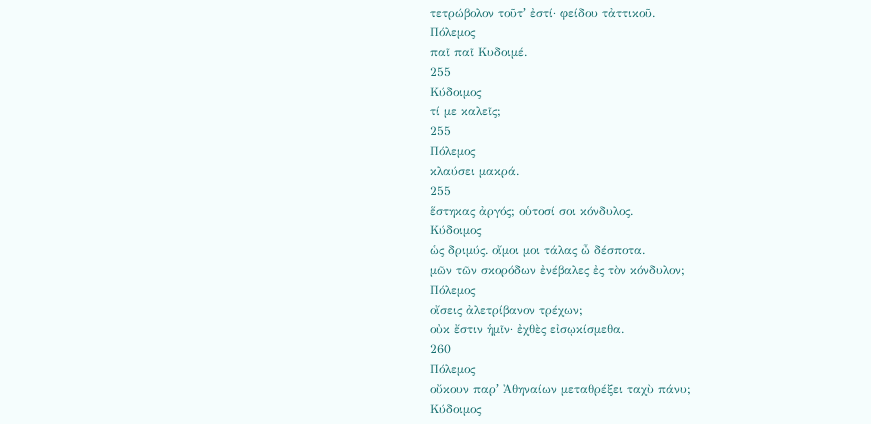τετρώβολον τοῦτʼ ἐστί· φείδου τἀττικοῦ.
Πόλεμος
παῖ παῖ Κυδοιμέ.
255
Κύδοιμος
τί με καλεῖς;
255
Πόλεμος
κλαύσει μακρά.
255
ἕστηκας ἀργός; οὑτοσί σοι κόνδυλος.
Κύδοιμος
ὡς δριμύς. οἴμοι μοι τάλας ὦ δέσποτα.
μῶν τῶν σκορόδων ἐνέβαλες ἐς τὸν κόνδυλον;
Πόλεμος
οἴσεις ἀλετρίβανον τρέχων;
οὐκ ἔστιν ἡμῖν· ἐχθὲς εἰσῳκίσμεθα.
260
Πόλεμος
οὔκουν παρʼ Ἀθηναίων μεταθρέξει ταχὺ πάνυ;
Κύδοιμος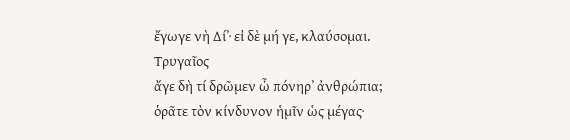ἔγωγε νὴ Δίʼ· εἰ δὲ μή γε, κλαύσομαι.
Τρυγαῖος
ἄγε δὴ τί δρῶμεν ὦ πόνηρʼ ἀνθρώπια;
ὁρᾶτε τὸν κίνδυνον ἡμῖν ὡς μέγας·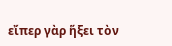εἴπερ γὰρ ἥξει τὸν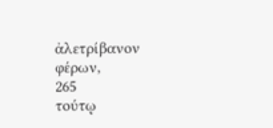ἀλετρίβανον φέρων,
265
τούτῳ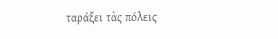ταράξει τὰς πόλεις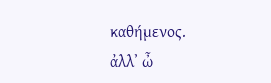καθήμενος.
ἀλλʼ ὦ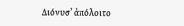Διόνυσʼ ἀπόλοιτο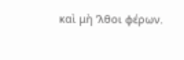καὶ μὴ ʼλθοι φέρων.